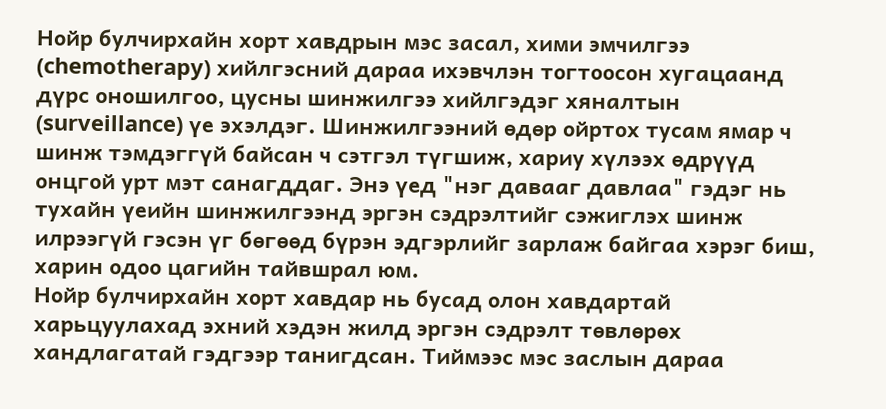Нойр булчирхайн хорт хавдрын мэс засал, хими эмчилгээ (chemotherapy) хийлгэсний дараа ихэвчлэн тогтоосон хугацаанд дүрс оношилгоо, цусны шинжилгээ хийлгэдэг хяналтын (surveillance) үе эхэлдэг. Шинжилгээний өдөр ойртох тусам ямар ч шинж тэмдэггүй байсан ч сэтгэл түгшиж, хариу хүлээх өдрүүд онцгой урт мэт санагддаг. Энэ үед "нэг давааг давлаа" гэдэг нь тухайн үеийн шинжилгээнд эргэн сэдрэлтийг сэжиглэх шинж илрээгүй гэсэн үг бөгөөд бүрэн эдгэрлийг зарлаж байгаа хэрэг биш, харин одоо цагийн тайвшрал юм.
Нойр булчирхайн хорт хавдар нь бусад олон хавдартай харьцуулахад эхний хэдэн жилд эргэн сэдрэлт төвлөрөх хандлагатай гэдгээр танигдсан. Тиймээс мэс заслын дараа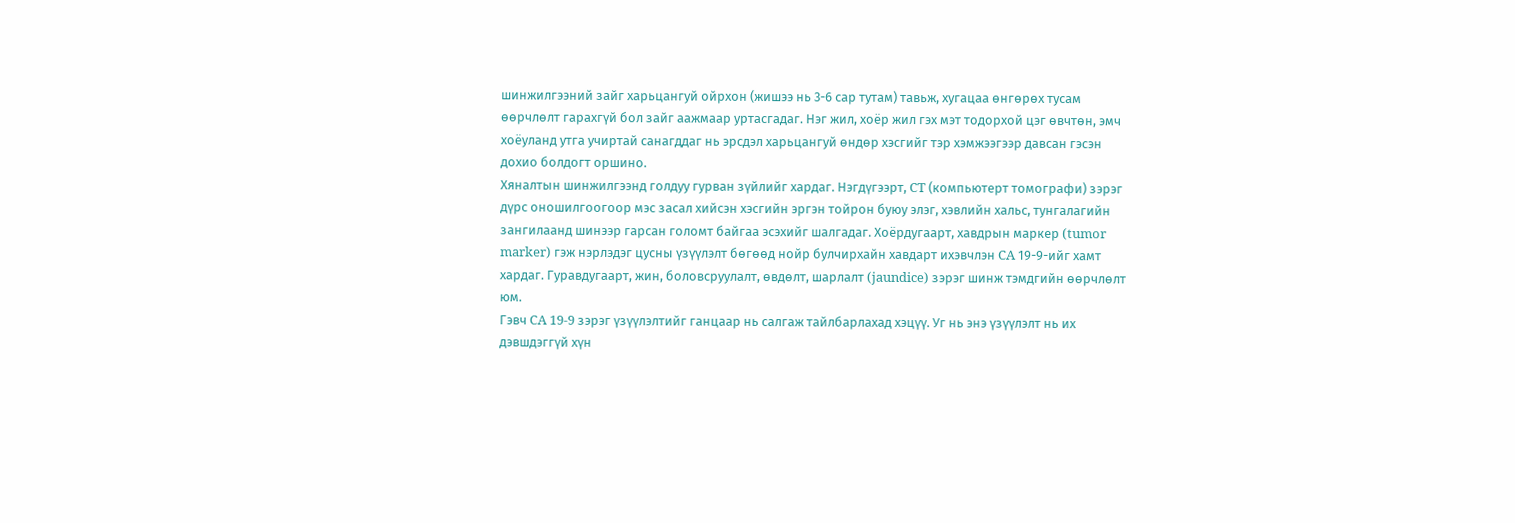шинжилгээний зайг харьцангуй ойрхон (жишээ нь 3-6 сар тутам) тавьж, хугацаа өнгөрөх тусам өөрчлөлт гарахгүй бол зайг аажмаар уртасгадаг. Нэг жил, хоёр жил гэх мэт тодорхой цэг өвчтөн, эмч хоёуланд утга учиртай санагддаг нь эрсдэл харьцангуй өндөр хэсгийг тэр хэмжээгээр давсан гэсэн дохио болдогт оршино.
Хяналтын шинжилгээнд голдуу гурван зүйлийг хардаг. Нэгдүгээрт, CT (компьютерт томографи) зэрэг дүрс оношилгоогоор мэс засал хийсэн хэсгийн эргэн тойрон буюу элэг, хэвлийн хальс, тунгалагийн зангилаанд шинээр гарсан голомт байгаа эсэхийг шалгадаг. Хоёрдугаарт, хавдрын маркер (tumor marker) гэж нэрлэдэг цусны үзүүлэлт бөгөөд нойр булчирхайн хавдарт ихэвчлэн CA 19-9-ийг хамт хардаг. Гуравдугаарт, жин, боловсруулалт, өвдөлт, шарлалт (jaundice) зэрэг шинж тэмдгийн өөрчлөлт юм.
Гэвч CA 19-9 зэрэг үзүүлэлтийг ганцаар нь салгаж тайлбарлахад хэцүү. Уг нь энэ үзүүлэлт нь их дэвшдэггүй хүн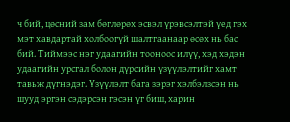ч бий, цөсний зам бөглөрөх эсвэл үрэвсэлтэй үед гэх мэт хавдартай холбоогүй шалтгаанаар өсөх нь бас бий. Тиймээс нэг удаагийн тооноос илүү, хэд хэдэн удаагийн урсгал болон дүрсийн үзүүлэлтийг хамт тавьж дүгнэдэг. Үзүүлэлт бага зэрэг хэлбэлзсэн нь шууд эргэн сэдэрсэн гэсэн үг биш, харин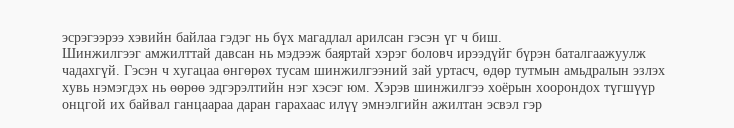эсрэгээрээ хэвийн байлаа гэдэг нь бүх магадлал арилсан гэсэн үг ч биш.
Шинжилгээг амжилттай давсан нь мэдээж баяртай хэрэг боловч ирээдүйг бүрэн баталгаажуулж чадахгүй. Гэсэн ч хугацаа өнгөрөх тусам шинжилгээний зай уртасч, өдөр тутмын амьдралын эзлэх хувь нэмэгдэх нь өөрөө эдгэрэлтийн нэг хэсэг юм. Хэрэв шинжилгээ хоёрын хоорондох түгшүүр онцгой их байвал ганцаараа даран гарахаас илүү эмнэлгийн ажилтан эсвэл гэр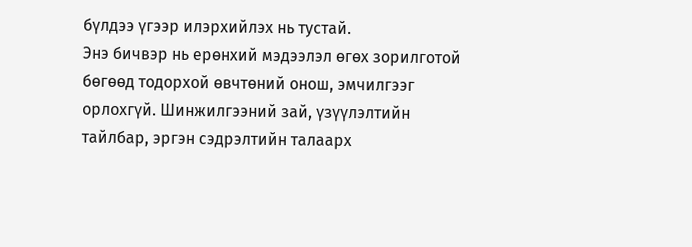бүлдээ үгээр илэрхийлэх нь тустай.
Энэ бичвэр нь ерөнхий мэдээлэл өгөх зорилготой бөгөөд тодорхой өвчтөний онош, эмчилгээг орлохгүй. Шинжилгээний зай, үзүүлэлтийн тайлбар, эргэн сэдрэлтийн талаарх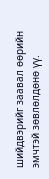шийдвэрийг заавал өөрийн эмчтэй зөвлөлдөнө үү.